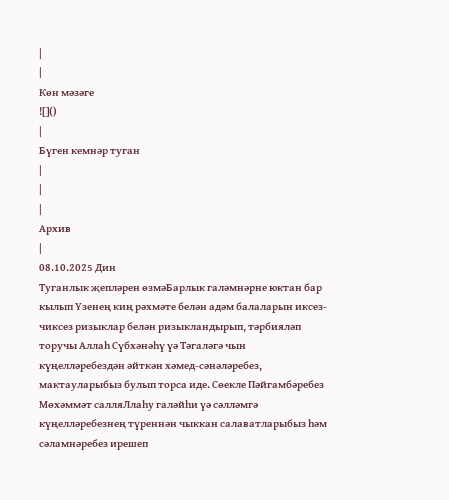|
|
Көн мәзәге
![]()
|
Бүген кемнәр туган
|
|
|
Архив
|
08.10.2025 Дин
Туганлык җепләрен өзмәБарлык галәмнәрне юктан бар кылып Үзенең киң рәхмәте белән адәм балаларын иксез-чиксез ризыклар белән ризыкландырып, тәрбияләп торучы Аллаһ Сүбхәнәһү үә Тәгаләгә чын күңелләребездән әйткән хәмед-сәнәләребез, мактауларыбыз булып торса иде. Сөекле Пәйгамбәребез Мөхәммәт салляЛлаһу галәйһи үә сәлләмгә күңелләребезнең түреннән чыккан салаватларыбыз һәм сәламнәребез ирешеп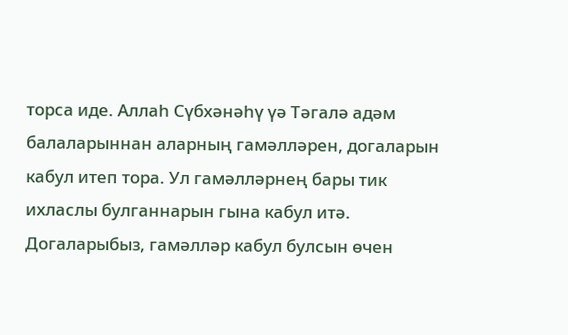торса иде. Аллаһ Сүбхәнәһү үә Тәгалә адәм балаларыннан аларның гамәлләрен, догаларын кабул итеп тора. Ул гамәлләрнең бары тик ихласлы булганнарын гына кабул итә. Догаларыбыз, гамәлләр кабул булсын өчен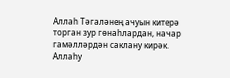Аллаһ Тәгаләнең ачуын китерә торган зур гөнаһлардан, начар гамәлләрдән саклану кирәк. Аллаһу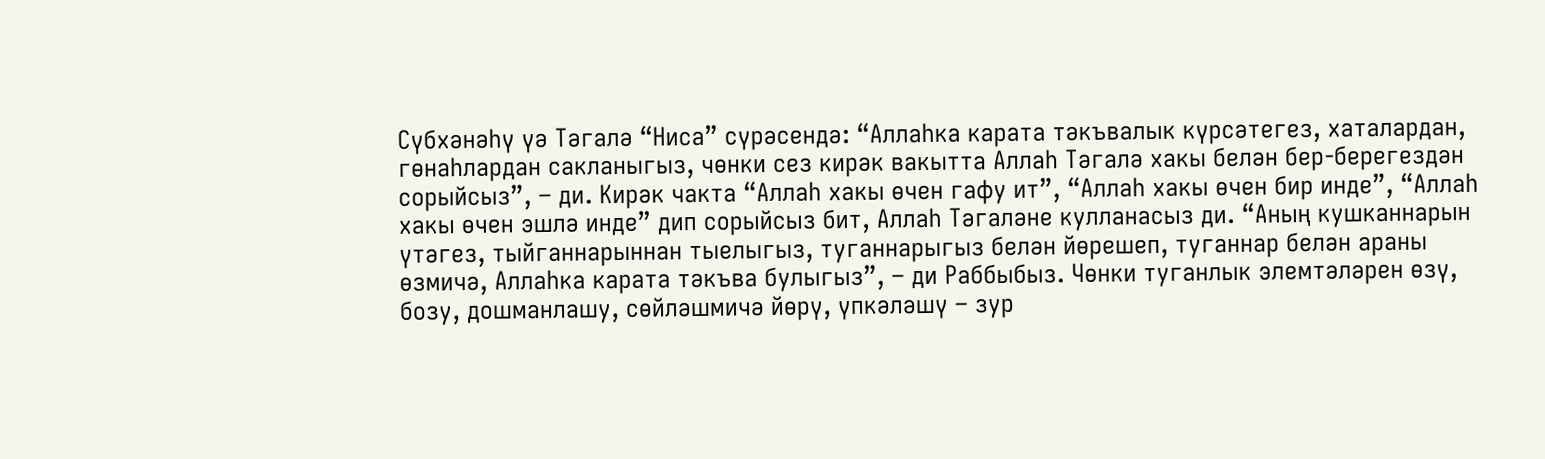Сүбхәнәһү үә Тәгалә “Ниса” сүрәсендә: “Аллаһка карата тәкъвалык күрсәтегез, хаталардан, гөнаһлардан сакланыгыз, чөнки сез кирәк вакытта Аллаһ Тәгалә хакы белән бер-берегездән сорыйсыз”, – ди. Кирәк чакта “Аллаһ хакы өчен гафу ит”, “Аллаһ хакы өчен бир инде”, “Аллаһ хакы өчен эшлә инде” дип сорыйсыз бит, Аллаһ Тәгаләне кулланасыз ди. “Аның кушканнарын үтәгез, тыйганнарыннан тыелыгыз, туганнарыгыз белән йөрешеп, туганнар белән араны өзмичә, Аллаһка карата тәкъва булыгыз”, – ди Раббыбыз. Чөнки туганлык элемтәләрен өзү, бозу, дошманлашу, сөйләшмичә йөрү, үпкәләшү – зур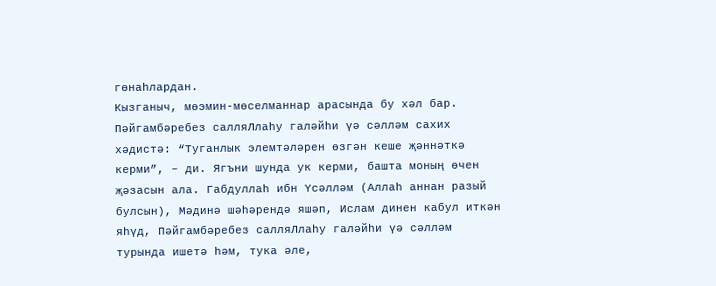гөнаһлардан.
Кызганыч, мөэмин-мөселманнар арасында бу хәл бар. Пәйгамбәребез салляЛлаһу галәйһи үә сәлләм сахих хәдистә: “Туганлык элемтәләрен өзгән кеше җәннәткә керми”, – ди. Ягъни шунда ук керми, башта моның өчен җәзасын ала. Габдуллаһ ибн Үсәлләм (Аллаһ аннан разый булсын), Мәдинә шәһәрендә яшәп, Ислам динен кабул иткән яһүд, Пәйгамбәребез салляЛлаһу галәйһи үә сәлләм турында ишетә һәм, тука әле,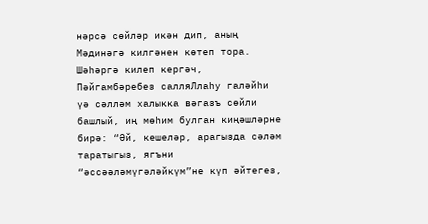нәрсә сөйләр икән дип, аның Мәдинәгә килгәнен көтеп тора. Шәһәргә килеп кергәч, Пәйгамбәребез салляЛлаһу галәйһи үә сәлләм халыкка вәгазъ сөйли башлый, иң мөһим булган киңәшләрне бирә: “Әй, кешеләр, арагызда сәләм таратыгыз, ягъни “әссәәләмүгәләйкүм”не күп әйтегез,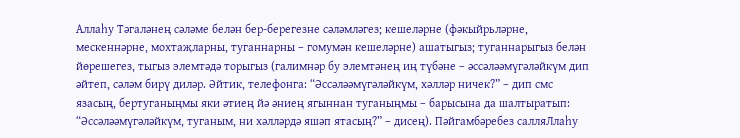Аллаһу Тәгаләнең сәләме белән бер-берегезне сәләмләгез; кешеләрне (фәкыйрьләрне, мескеннәрне, мохтаҗларны, туганнарны – гомумән кешеләрне) ашатыгыз; туганнарыгыз белән йөрешегез, тыгыз элемтәдә торыгыз (галимнәр бу элемтәнең иң түбәне – әссәләәмүгәләйкүм дип әйтеп, сәләм бирү диләр. Әйтик, телефонга: “Әссәләәмүгәләйкүм, хәлләр ничек?” – дип смс язасың, бертуганыңмы яки әтиең йә әниең ягыннан туганыңмы – барысына да шалтыратып: “Әссәләәмүгәләйкүм, туганым, ни хәлләрдә яшәп ятасың?” – дисең). Пәйгамбәребез салляЛлаһу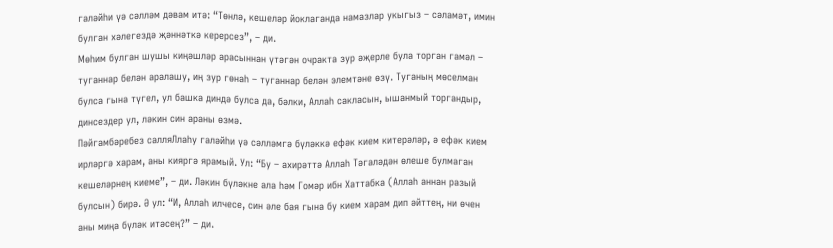галәйһи үә сәлләм дәвам итә: “Төнлә, кешеләр йоклаганда намазлар укыгыз – сәламәт, имин булган хәлегездә җәннәткә керерсез”, – ди.
Мөһим булган шушы киңәшләр арасыннан үтәгән очракта зур әҗерле була торган гамәл – туганнар белән аралашу, иң зур гөнаһ – туганнар белән элемтәне өзү. Туганың мөселман булса гына түгел, ул башка диндә булса да, бәлки, Аллаһ сакласын, ышанмый торгандыр, динсездер ул, ләкин син араны өзмә.
Пәйгамбәребез салляЛлаһу галәйһи үә сәлләмгә бүләккә ефәк кием китерәләр, ә ефәк кием ирләргә харам, аны кияргә ярамый. Ул: “Бу – ахирәттә Аллаһ Тәгаләдән өлеше булмаган кешеләрнең киеме”, – ди. Ләкин бүләкне ала һәм Гомәр ибн Хаттабка (Аллаһ аннан разый булсын) бирә. Ә ул: “И, Аллаһ илчесе, син әле бая гына бу кием харам дип әйттең, ни өчен аны миңа бүләк итәсең?” – ди.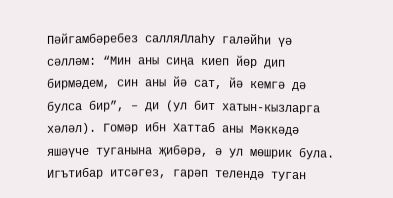Пәйгамбәребез салляЛлаһу галәйһи үә сәлләм: “Мин аны сиңа киеп йөр дип бирмәдем, син аны йә сат, йә кемгә дә булса бир”, – ди (ул бит хатын-кызларга хәләл). Гомәр ибн Хаттаб аны Мәккәдә яшәүче туганына җибәрә, ә ул мөшрик була.
Игътибар итсәгез, гарәп телендә туган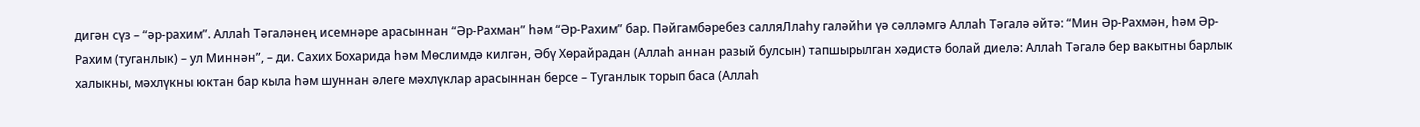дигән сүз – “әр-рахим”. Аллаһ Тәгаләнең исемнәре арасыннан “Әр-Рахман” һәм “Әр-Рахим” бар. Пәйгамбәребез салляЛлаһу галәйһи үә сәлләмгә Аллаһ Тәгалә әйтә: “Мин Әр-Рахмән, һәм Әр-Рахим (туганлык) – ул Миннән”, – ди. Сахих Бохарида һәм Мөслимдә килгән, Әбү Хөрайрадан (Аллаһ аннан разый булсын) тапшырылган хәдистә болай диелә: Аллаһ Тәгалә бер вакытны барлык халыкны, мәхлүкны юктан бар кыла һәм шуннан әлеге мәхлүклар арасыннан берсе – Туганлык торып баса (Аллаһ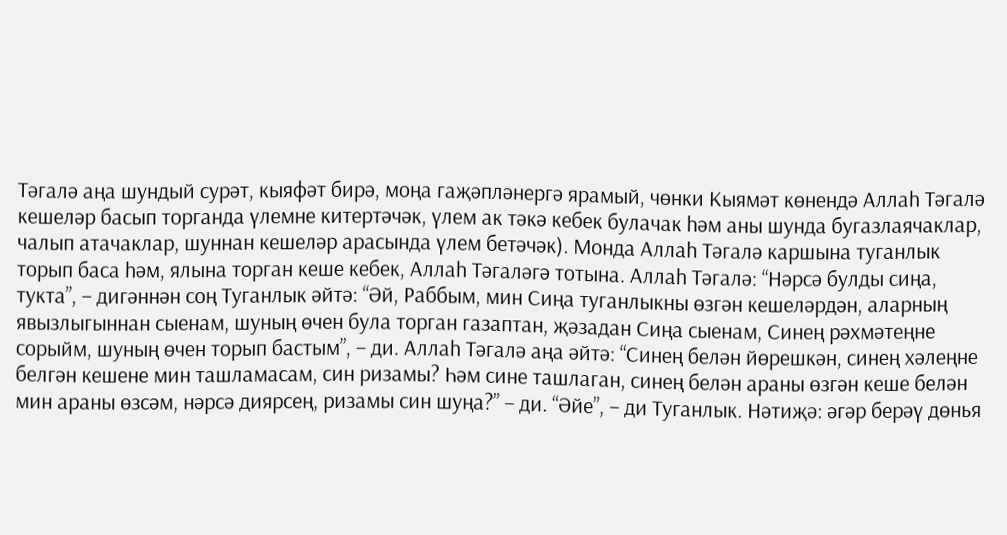Тәгалә аңа шундый сурәт, кыяфәт бирә, моңа гаҗәпләнергә ярамый, чөнки Кыямәт көнендә Аллаһ Тәгалә кешеләр басып торганда үлемне китертәчәк, үлем ак тәкә кебек булачак һәм аны шунда бугазлаячаклар, чалып атачаклар, шуннан кешеләр арасында үлем бетәчәк). Монда Аллаһ Тәгалә каршына туганлык торып баса һәм, ялына торган кеше кебек, Аллаһ Тәгаләгә тотына. Аллаһ Тәгалә: “Нәрсә булды сиңа, тукта”, – дигәннән соң Туганлык әйтә: “Әй, Раббым, мин Сиңа туганлыкны өзгән кешеләрдән, аларның явызлыгыннан сыенам, шуның өчен була торган газаптан, җәзадан Сиңа сыенам, Синең рәхмәтеңне сорыйм, шуның өчен торып бастым”, – ди. Аллаһ Тәгалә аңа әйтә: “Синең белән йөрешкән, синең хәлеңне белгән кешене мин ташламасам, син ризамы? Һәм сине ташлаган, синең белән араны өзгән кеше белән мин араны өзсәм, нәрсә диярсең, ризамы син шуңа?” – ди. “Әйе”, – ди Туганлык. Нәтиҗә: әгәр берәү дөнья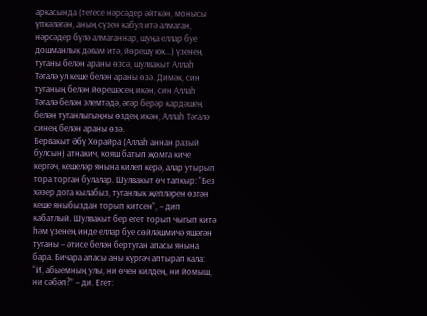аркасында (тегесе нәрсәдер әйткән, монысы үпкәләгән, аның сүзен кабул итә алмаган, нәрсәдер бүлә алмаганнар, шуңа еллар буе дошманлык дәвам итә, йөрешү юк...) үзенең туганы белән араны өзсә, шулвакыт Аллаһ Тәгалә ул кеше белән араны өзә. Димәк, син туганың белән йөрешәсең икән, син Аллаһ Тәгалә белән элемтәдә, әгәр берәр кардәшең белән туганлыгыңны өздең икән, Аллаһ Тәгалә синең белән араны өзә.
Бервакыт Әбү Хөрайра (Аллаһ аннан разый булсын) атнакич, кояш батып җомга киче кергәч, кешеләр янына килеп керә, алар утырып тора торган булалар. Шулвакыт өч тапкыр: “Без хәзер дога кылабыз, туганлык җепләрен өзгән кеше яныбыздан торып китсен”, – дип кабатлый. Шулвакыт бер егет торып чыгып китә һәм үзенең инде еллар буе сөйләшмичә яшәгән туганы – әтисе белән бертуган апасы янына бара. Бичара апасы аны күргәч аптырап кала: “И, абыемның улы, ни өчен килдең, ни йомыш, ни сәбәп?” – ди. Егет: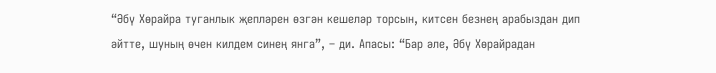“Әбү Хөрайра туганлык җепләрен өзгән кешеләр торсын, китсен безнең арабыздан дип әйтте, шуның өчен килдем синең янга”, – ди. Апасы: “Бар әле, Әбү Хөрайрадан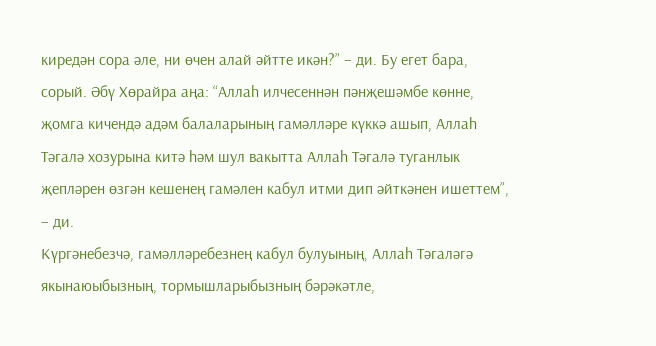киредән сора әле, ни өчен алай әйтте икән?” – ди. Бу егет бара, сорый. Әбү Хөрайра аңа: “Аллаһ илчесеннән пәнҗешәмбе көнне, җомга кичендә адәм балаларының гамәлләре күккә ашып, Аллаһ Тәгалә хозурына китә һәм шул вакытта Аллаһ Тәгалә туганлык җепләрен өзгән кешенең гамәлен кабул итми дип әйткәнен ишеттем”, – ди.
Күргәнебезчә, гамәлләребезнең кабул булуының, Аллаһ Тәгаләгә якынаюыбызның, тормышларыбызның бәрәкәтле,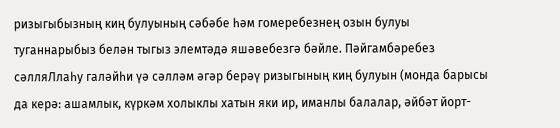ризыгыбызның киң булуының сәбәбе һәм гомеребезнең озын булуы туганнарыбыз белән тыгыз элемтәдә яшәвебезгә бәйле. Пәйгамбәребез сәлляЛлаһу галәйһи үә сәлләм әгәр берәү ризыгының киң булуын (монда барысы да керә: ашамлык, күркәм холыклы хатын яки ир, иманлы балалар, әйбәт йорт-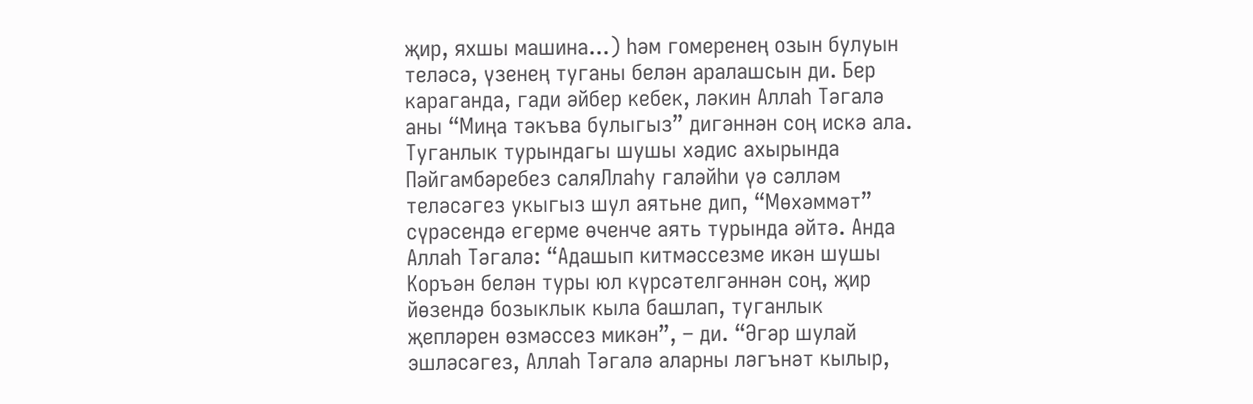җир, яхшы машина...) һәм гомеренең озын булуын теләсә, үзенең туганы белән аралашсын ди. Бер караганда, гади әйбер кебек, ләкин Аллаһ Тәгалә аны “Миңа тәкъва булыгыз” дигәннән соң искә ала.
Туганлык турындагы шушы хәдис ахырында Пәйгамбәребез саляЛлаһу галәйһи үә сәлләм теләсәгез укыгыз шул аятьне дип, “Мөхәммәт” сүрәсендә егерме өченче аять турында әйтә. Анда Аллаһ Тәгалә: “Адашып китмәссезме икән шушы Коръән белән туры юл күрсәтелгәннән соң, җир йөзендә бозыклык кыла башлап, туганлык җепләрен өзмәссез микән”, – ди. “Әгәр шулай эшләсәгез, Аллаһ Тәгалә аларны ләгънәт кылыр,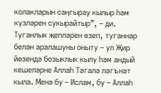колакларын саңгырау кылыр һәм күзләрен сукырайтыр”, – ди. Туганлык җепләрен өзеп, туганнар белән аралашуны оныту – ул Җир йөзендә бозыклык кылу һәм андый кешеләрне Аллаһ Тәгалә ләгънәт кыла. Менә бу – Ислам, бу – Аллаһ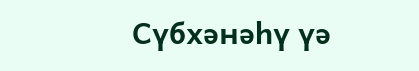Сүбхәнәһү үә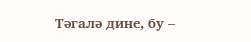Тәгалә дине, бу –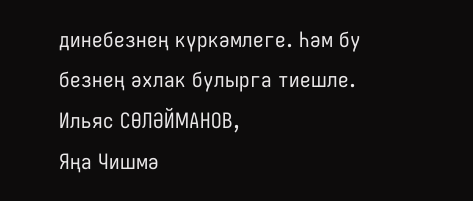динебезнең күркәмлеге. Һәм бу безнең әхлак булырга тиешле.
Ильяс СӨЛӘЙМАНОВ,
Яңа Чишмә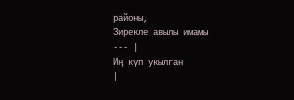районы,
Зирекле авылы имамы
--- |
Иң күп укылган
|